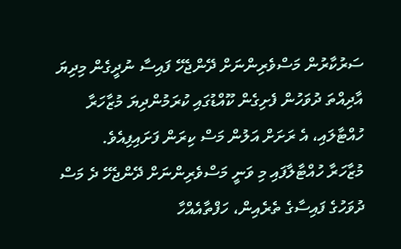ސަރުކާރުން މަސްވެރިންނަށް ދޭންޖެހޭ ފައިސާ ނުދީގެން މިދިޔަ އާދިއްތަ ދުވަހުން ފެށިގެން ކޫއްޑުގައި ކުރަމުންދިޔަ މުޒާހަރާ ހުއްޓާލައި، އެ ރަށަށް އަލުން މަސް ކިރަން ފަށައިފިއެވެ.
މުޒާހަރާ ހުއްޓާލާފައި މި ވަނީ މަސްވެރިންނަށް ދޭންޖެހޭ ދެ މަސް ދުވަހުގެ ފައިސާގެ ތެރެއިން، ހަފްތާއެއްހާ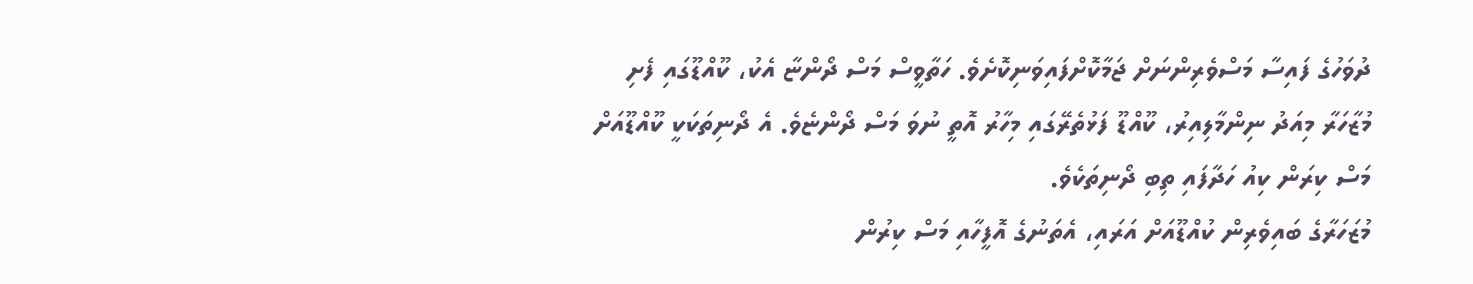ދުވަހުގެ ފައިސާ މަސްވެރިންނަށް ޖަމާކޮށްފައިވަނިކޮށެވެ. ހަތާވީސް މަސް ދޯންޏާ އެކު، ކޫއްޑޫގައި ފެށި މުޒާހަރާ މިއަދު ނިންމާލިއިރު، ކޫއްޑޫ ފަޅުތެރޭގައި މިހާރު އޮތީ ނުވަ މަސް ދޯންޏެވެ. އެ ދޯނިތަކަކީ ކޫއްޑޫއަށް މަސް ކިރަން ކިއު ހަދާފައި ތިބި ދޯނިތަކެވެ.
މުޒަހަރާގެ ބައިވެރިން ކުއްޑޫއަށް އަރައި، އެތަނުގެ އޮފީހާއި މަސް ކިރުން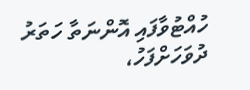ހުއްޓުވާފައި އޮންނަތާ ހަތަރު ދުވަހަށްފަހު،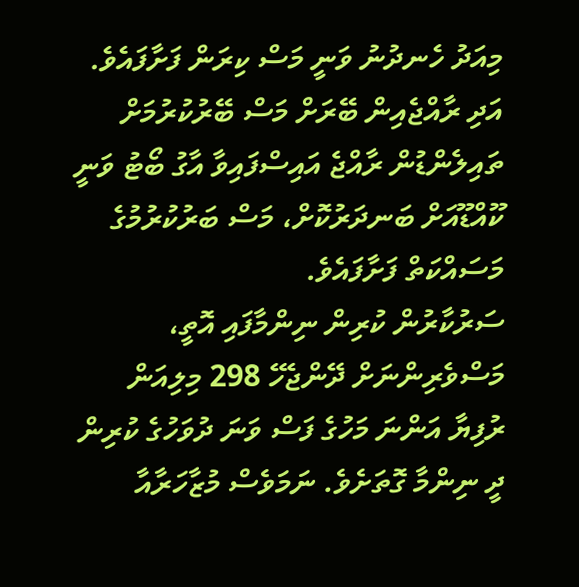މިއަދު ހެނދުނު ވަނީ މަސް ކިރަން ފަށާފައެވެ. އަދި ރާއްޖެއިން ބޭރަށް މަސް ބޭރުކުރުމަށް ތައިލެންޑުން ރާއްޖެ އައިސްފައިވާ އާގު ބޯޓު ވަނީ ކޫއްޑޫއަށް ބަނދަރުކޮށް، މަސް ބަރުކުރުމުގެ މަސައްކަތް ފަށާފައެވެ.
ސަރުކާރުން ކުރިން ނިންމާފައި އޮތީ، މަސްވެރިންނަށް ދޭންޖެހޭ 298 މިލިއަން ރުފިޔާ އަންނަ މަހުގެ ފަސް ވަނަ ދުވަހުގެ ކުރިން ދީ ނިންމާ ގޮތަށެވެ. ނަމަވެސް މުޒާހަރާއާ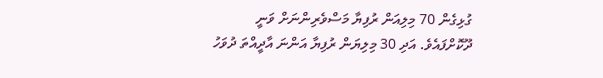ގުޅިގެން 70 މިލިއަން ރުފިޔާ މަސްވެރިންނަށް ވަނީ ދޫކޮށްފައެވެ. އަދި 30 މިލިޔަން ރުފިޔާ އަންނަ އާދީއްތަ ދުވަހު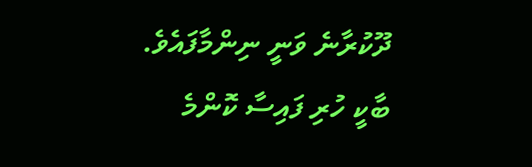ދޫކުރާނެ ވަނީ ނިންމާފައެވެ. ބާކީ ހުރި ފައިސާ ކޮންމެ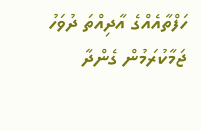ހަފްތާއެއްގެ އާދިއްތަ ދުވަހު ޖަމާކުރަމުން ގެންދާ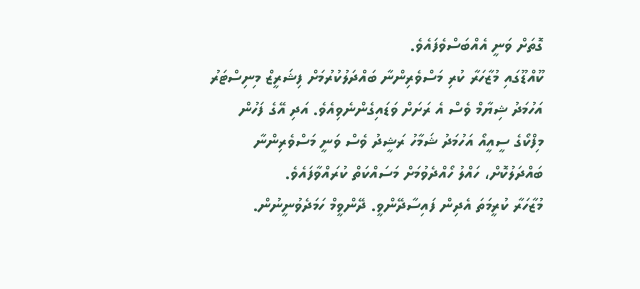ގޮތަށް ވަނީ އެއްބަސްވެފައެވެ.
ކޫއްޑޫގައި މުޒާހަރާ ކުރި މަސްވެރިންނާ ބައްދަލުކުރުމަށް ފިޝަރީޒް މިނިސްޓަރު އަހުމަދު ޝިޔާމް ވެސް އެ ރަށަށް ވަޑައިގެންނެވިއެވެ. އަދި އޭގެ ފަހުން މިފްކޯގެ ސީއީއޯ އަހުމަދު ޝަމާހު ރަޝީދު ވެސް ވަނީ މަސްވެރިންނާ ބައްދަލުކޮށް، ހައްލު ހޯއްދެވުމަށް މަސައްކަތް ކުރައްވާފައެވެ.
މުޒާހަރާ ކުރީމަތަ އެދިން ފައިސާދޭންވީ. ދޭންވީމް ހަމަދެވުނީނުން.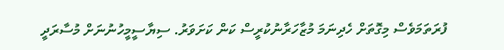ފުރަތަމަވެސް މިގޮތަށް ހެދިނަމަ މުޒާހަރާނުކުރީސް ކަން ކަށަވަރު. ސިޔާސީމީހުނުނަށް މުސާރަދީ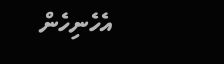އެހެނިހެން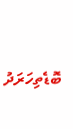ބޮޑެތިހަރަދު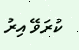ކުރަވޭ އިރު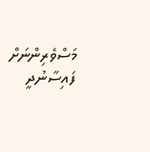މަސްވެރިންނަށް ފައިސާނުދީ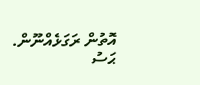އޮތުން ރަގަޅެއްނޫން.
ޙަސު